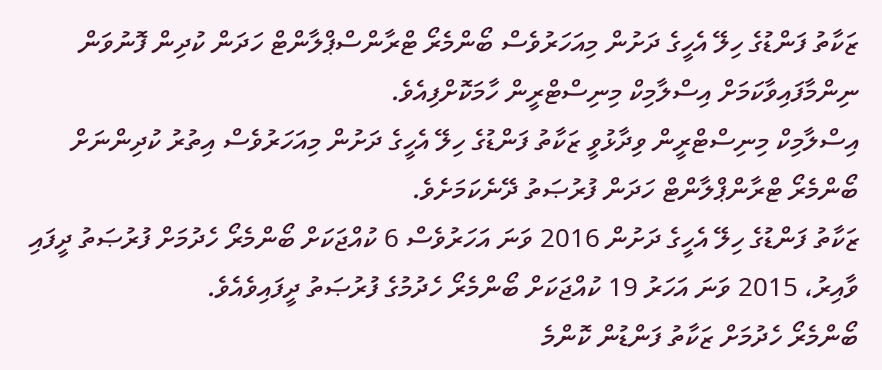ޒަކާތު ފަންޑުގެ ހިލޭ އެހީގެ ދަށުން މިއަހަރުވެސް ބޯންމެރޯ ޓްރާންސްޕްލާންޓް ހަދަން ކުދިން ފޮނުވަން ނިންމާފައިވާކަމަށް އިސްލާމިކް މިނިސްޓްރީން ހާމަކޮށްފިއެވެ.
އިސްލާމިކް މިނިސްޓްރީން ވިދާޅުވީ ޒަކާތު ފަންޑުގެ ހިލޭ އެހީގެ ދަށުން މިއަހަރުވެސް އިތުރު ކުދިންނަށް ބޯންމެރޯ ޓްރާންޕްލާންޓް ހަދަން ފުރުޞަތު ދޭނެކަމަށެވެ.
ޒަކާތު ފަންޑުގެ ހިލޭ އެހީގެ ދަށުން 2016 ވަނަ އަހަރުވެސް 6 ކުއްޖަކަށް ބޯންމެރޯ ހެދުމަށް ފުރުޞަތު ދީފައި ވާއިރު، 2015 ވަނަ އަހަރު 19 ކުއްޖަކަށް ބޯންމެރޯ ހެދުމުގެ ފުރުޞަތު ދީފައިވެއެވެ.
ބޯންމެރޯ ހެދުމަށް ޒަކާތު ފަންޑުން ކޮންމެ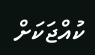ކުއްޖަކަށް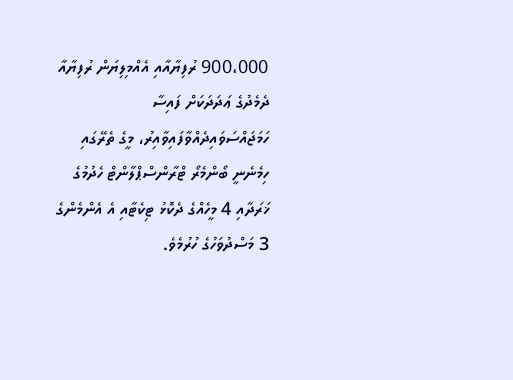900،000 ރުފިޔާއާއި އެއްމިލިޔަން ރުފިޔާއާ ދެމެދުގެ ޢަދަދަކަށް ފައިސާ ހަމަޖައްސަވައިދެއްވާފައިވާއިރު، މީގެ ތެރޭގައި ހިމެނެނީ ބޯންމެރޯ ޓްރާންސްޕްލާންޓް ހެދުމުގެ ޚަރަދާއި 4 މީހެއްގެ ދެކޮޅު ޓިކެޓާއި އެ އެންމެންގެ 3 މަސްދުވަހުގެ ހުރުމެވެ.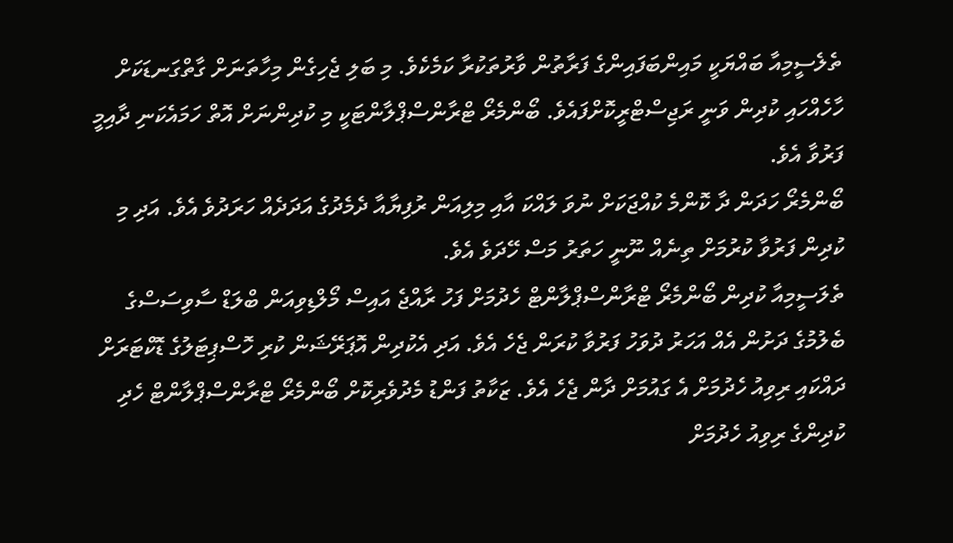ތެލެސީމިއާ ބައްޔަކީ މައިންބަފައިންގެ ފަރާތުން ވާރުތަކުރާ ކަމެކެވެ. މި ބަލި ޖެހިގެން މިހާތަނަށް ގާތްގަނޑަކަށް ހާހެއްހައި ކުދިން ވަނީ ރަޖިސްޓްރީކޮށްފައެވެ. ބޯންމެރޯ ޓްރާންސްޕްލާންޓަކީ މި ކުދިންނަށް އޮތް ހަމައެކަނި ދާއިމީ ފަރުވާ އެވެ.
ބޯންމެރޯ ހަދަން ދާ ކޮންމެ ކުއްޖަކަށް ނުވަ ލައްކަ އާއި މިލިއަން ރުފިޔާއާ ދެމެދުގެ އަދަދެއް ހަރަދުވެ އެވެ. އަދި މި ކުދިން ފަރުވާ ކުރުމަށް ތިނެއް ނޫނީ ހަތަރު މަސް ހޭދަވެ އެވެ.
ތެލަސީމިއާ ކުދިން ބޯންމެރޯ ޓްރާންސްޕްލާންޓް ހެދުމަށް ފަހު ރާއްޖެ އައިސް މޯލްޑިވިއަން ބްލަޑް ސާވިސަސްގެ ބެލުމުގެ ދަށުން އެއް އަހަރު ދުވަހު ފަރުވާ ކުރަން ޖެހެ އެވެ. އަދި އެކުދިން އޮޕަރޭޝަން ކުރި ހޮސްޕިޓަލުގެ ޑޮކްޓަރަށް ދައްކައި ރިވިއު ހެދުމަށް އެ ގައުމަށް ދާން ޖެހެ އެވެ. ޒަކާތު ފަންޑު މެދުވެރިކޮށް ބޯންމެރޯ ޓްރާންސްޕްލާންޓް ހެދި ކުދިންގެ ރިވިއު ހެދުމަށް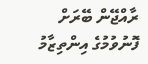ރާއްޖޭން ބޭރަށް ފޮނުވުމުގެ އިންތިޒާމު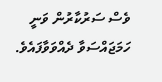ވެސް ސަރުކާރުން ވަނީ ހަމަޖައްސަވާ ދެއްވަވާފައެވެ.